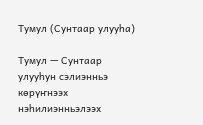Тумул (Сунтаар улууһа)

Тумул — Сунтаар улууһун сэлиэнньэ көрүҥнээх нэһилиэнньэлээх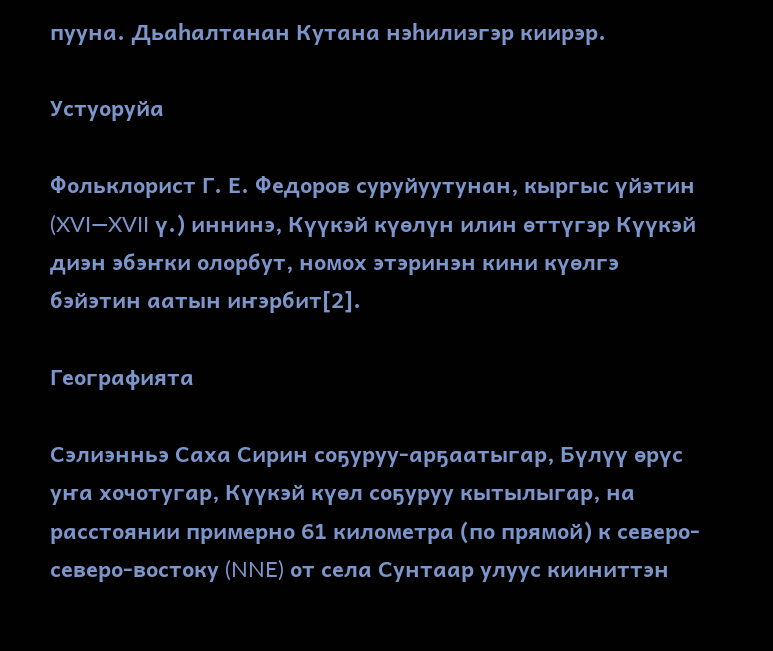пууна. Дьаһалтанан Кутана нэһилиэгэр киирэр.

Устуоруйа

Фольклорист Г. Е. Федоров суруйуутунан, кыргыс үйэтин (XVI—XVII ү.) иннинэ, Күүкэй күөлүн илин өттүгэр Күүкэй диэн эбэҥки олорбут, номох этэринэн кини күөлгэ бэйэтин аатын иҥэрбит[2].

Географията

Сэлиэнньэ Саха Сирин соҕуруу-арҕаатыгар, Бүлүү өрүс уҥа хочотугар, Күүкэй күөл соҕуруу кытылыгар, на расстоянии примерно 61 километра (по прямой) к северо-северо-востоку (NNE) от села Сунтаар улуус кииниттэн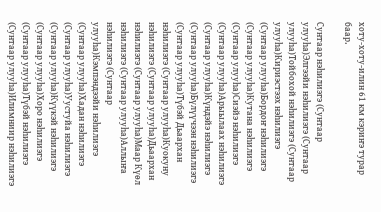хоту-хоту-илин 61 км кэриҥэ турар баар.

Сунтаар нэһилиэгэ (Сунтаар улууһа)Элгээйи нэһилиэгэ (Сунтаар улууһа)Тойбохой нэһилиэгэ (Сунтаар улууһа)Кириэстээх нэһилиэгэ (Сунтаар улууһа)Бордоҥ нэһилиэгэ (Сунтаар улууһа)Кутана нэһилиэгэ (Сунтаар улууһа)Сиэйэ нэһилиэгэ (Сунтаар улууһа)Арыылаах нэһилиэгэ (Сунтаар улууһа)Күндэйэ нэһилиэгэ (Сунтаар улууһа)Бүлүүчээн нэһилиэгэ (Сунтаар улууһа)Түбэй Дьаархан нэһилиэгэ (Сунтаар улууһа)Куокуну нэһилиэгэ (Сунтаар улууһа)Дьаархан нэһилиэгэ (Сунтаар улууһа)Маар Күөл нэһилиэгэ (Сунтаар улууһа)Аллыҥа нэһилиэгэ (Сунтаар улууһа)Кэмпэндээйи нэһилиэгэ (Сунтаар улууһа)Хадан нэһилиэгэ (Сунтаар улууһа)Уустуйа нэһилиэгэ (Сунтаар улууһа)Күүкэй нэһилиэгэ (Сунтаар улууһа)Хоро нэһилиэгэ (Сунтаар улууһа)Түбэй нэһилиэгэ (Сунтаар улууһа)Илимниир нэһилиэгэ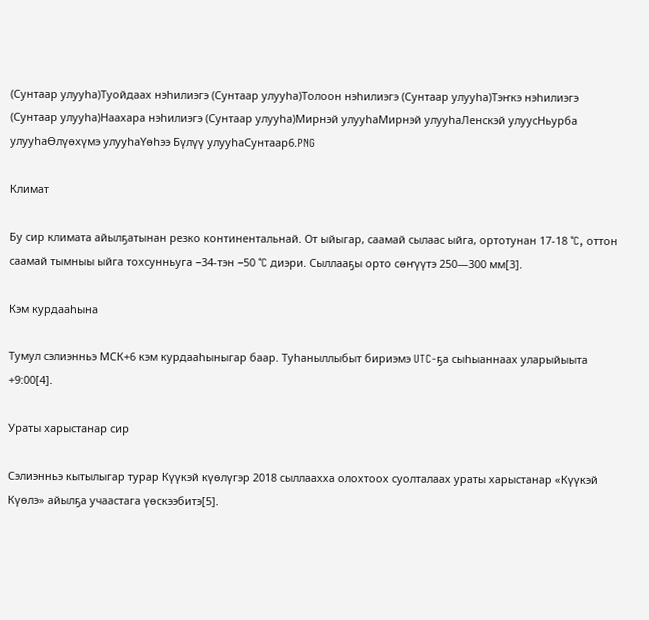(Сунтаар улууһа)Туойдаах нэһилиэгэ (Сунтаар улууһа)Толоон нэһилиэгэ (Сунтаар улууһа)Тэҥкэ нэһилиэгэ (Сунтаар улууһа)Наахара нэһилиэгэ (Сунтаар улууһа)Мирнэй улууһаМирнэй улууһаЛенскэй улуусНьурба улууһаӨлүөхүмэ улууһаҮөһээ Бүлүү улууһаСунтаар6.PNG

Климат

Бу сир климата айылҕатынан резко континентальнай. От ыйыгар, саамай сылаас ыйга, ортотунан 17-18 °C, оттон саамай тымныы ыйга тохсунньуга −34-тэн −50 °C диэри. Сыллааҕы орто сөҥүүтэ 250—300 мм[3].

Кэм курдааһына

Тумул сэлиэнньэ МСК+6 кэм курдааһыныгар баар. Туһаныллыбыт бириэмэ UTC-ҕа сыһыаннаах уларыйыыта +9:00[4].

Ураты харыстанар сир

Сэлиэнньэ кытылыгар турар Күүкэй күөлүгэр 2018 сыллаахха олохтоох суолталаах ураты харыстанар «Күүкэй Күөлэ» айылҕа учаастага үөскээбитэ[5].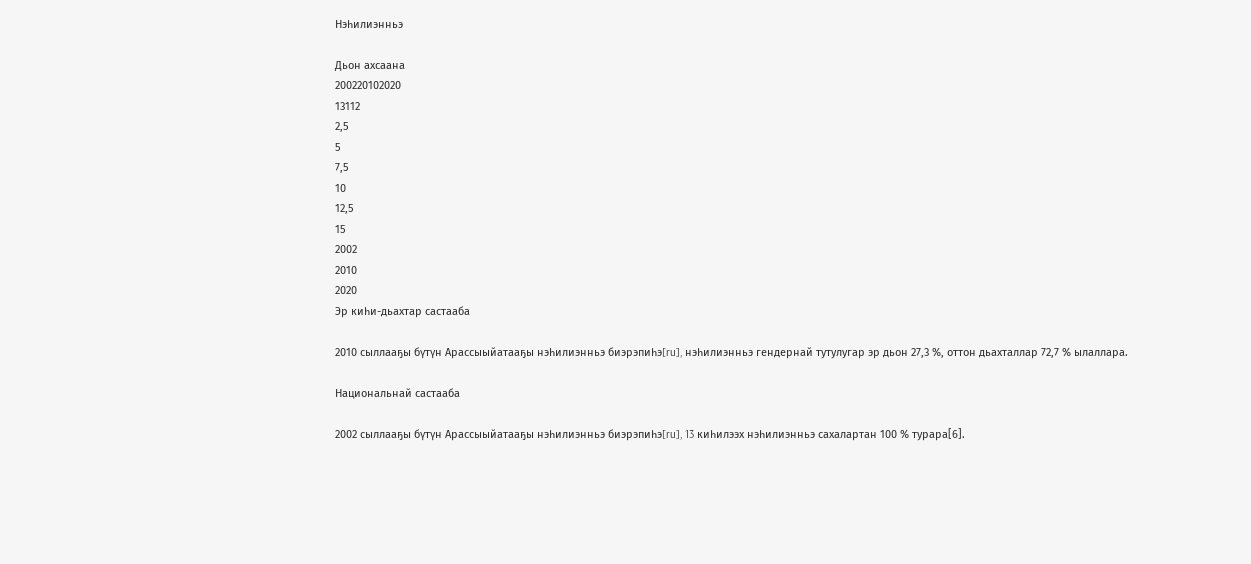Нэһилиэнньэ

Дьон ахсаана
200220102020
13112
2,5
5
7,5
10
12,5
15
2002
2010
2020
Эр киһи-дьахтар састааба

2010 сыллааҕы бүтүн Арассыыйатааҕы нэһилиэнньэ биэрэпиһэ[ru], нэһилиэнньэ гендернай тутулугар эр дьон 27,3 %, оттон дьахталлар 72,7 % ылаллара.

Национальнай састааба

2002 сыллааҕы бүтүн Арассыыйатааҕы нэһилиэнньэ биэрэпиһэ[ru], 13 киһилээх нэһилиэнньэ сахалартан 100 % турара[6].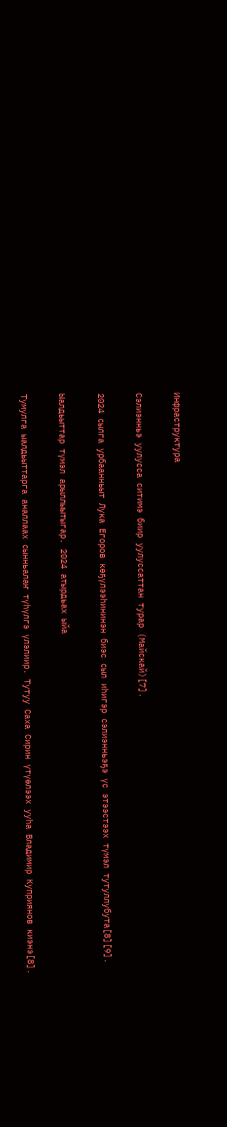Инфраструктура

Сэлиэнньэ уулусса ситимэ биир уулуссаттан турар (Майскай)[7].

2024 сылга урбаанньыт Лука Егоров көҕүлээһининэн биэс сыл иһигэр сэлиэнньэҕэ үс этээстээх түмэл тутуллубута[8][9].

Ыалдьыттар түмэл арыллыытыгар. 2024 атырдьах ыйа

Тумулга ыалдьыттарга аналлаах сынньалаҥ түһүлгэ үлэлиир. Тутуу Саха Сирин үтүөлээх ууһа Владимир Куприянов киэнэ[8].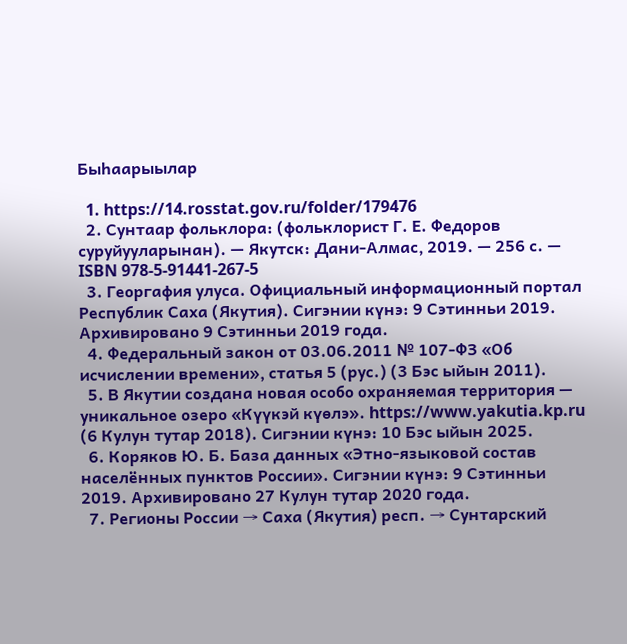Быһаарыылар

  1. https://14.rosstat.gov.ru/folder/179476
  2. Сунтаар фольклора: (фольклорист Г. Е. Федоров суруйууларынан). — Якутск: Дани-Алмас, 2019. — 256 с. — ISBN 978-5-91441-267-5
  3. Георгафия улуса. Официальный информационный портал Республик Саха (Якутия). Сигэнии күнэ: 9 Сэтинньи 2019. Архивировано 9 Сэтинньи 2019 года.
  4. Федеральный закон от 03.06.2011 № 107-ФЗ «Об исчислении времени», статья 5 (рус.) (3 Бэс ыйын 2011).
  5. В Якутии создана новая особо охраняемая территория — уникальное озеро «Күүкэй күөлэ». https://www.yakutia.kp.ru (6 Кулун тутар 2018). Сигэнии күнэ: 10 Бэс ыйын 2025.
  6. Коряков Ю. Б. База данных «Этно-языковой состав населённых пунктов России». Сигэнии күнэ: 9 Сэтинньи 2019. Архивировано 27 Кулун тутар 2020 года.
  7. Регионы России → Саха (Якутия) респ. → Сунтарский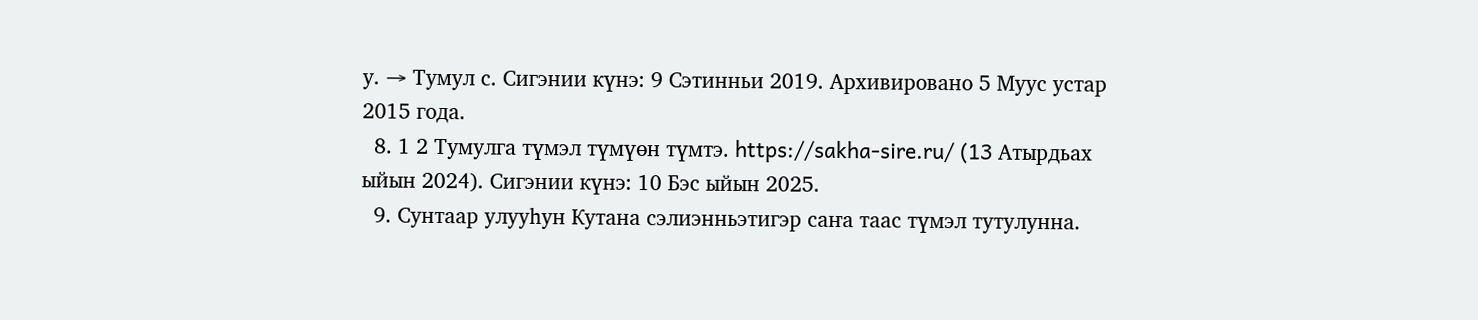у. → Тумул с. Сигэнии күнэ: 9 Сэтинньи 2019. Архивировано 5 Муус устар 2015 года.
  8. 1 2 Тумулга түмэл түмүөн түмтэ. https://sakha-sire.ru/ (13 Атырдьах ыйын 2024). Сигэнии күнэ: 10 Бэс ыйын 2025.
  9. Сунтаар улууһун Кутана сэлиэнньэтигэр саҥа таас түмэл тутулунна.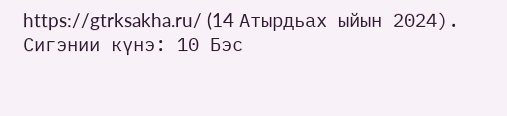https://gtrksakha.ru/ (14 Атырдьах ыйын 2024). Сигэнии күнэ: 10 Бэс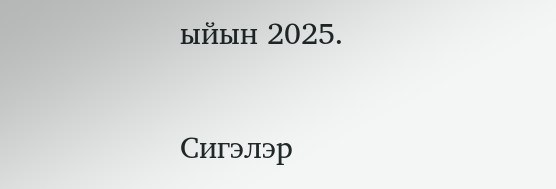ыйын 2025.

Сигэлэр